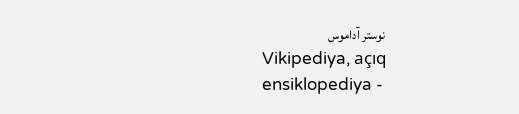نوستر آداموس
Vikipediya, açıq ensiklopediya -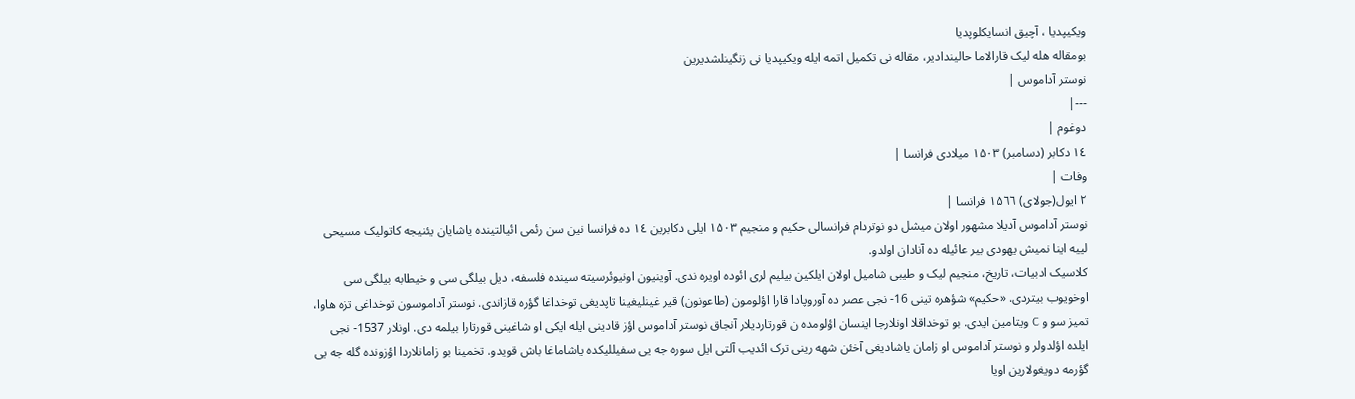ویکیپدیا ، آچیق انسایکلوپدیا
بومقاله هله لیک قارالاما حالیندادیر، مقاله نی تکمیل اتمه ایله ویکیپدیا نی زنگینلشدیرین
نوستر آداموس |
---|
دوغوم |
۱٤ دکابر (دسامبر) ۱۵۰۳ میلادی فرانسا |
وفات |
۲ ایول(جولای) ۱۵٦٦ فرانسا |
نوستر آداموس آدیلا مشهور اولان میشل دو نوتردام فرانسالی حکیم و منجيم ۱۵۰۳ ایلی دکابرین ۱٤ ده فرانسا نین سن رئمی ائیالتینده یاشایان يئنیجه کاتولیک مسیحی لیيه اینا نمیش یهودی بیر عائیله ده آنادان اولدو.
کلاسیک ادبیات، تاریخ، منجيم لیک و طیبی شامیل اولان ایلکين بیلیم لری ائوده اویره ندی. آوینیون اونیوئرسیته سینده فلسفه، دیل بیلگی سی و خیطابه بيلگی سی اوخویوب بيتردی. «حکیم» شؤهره تینی 16- نجی عصر ده آوروپادا قارا اؤلومون (طاعونون) قیر غینلیغینا تاپدیغی توخداغا گؤره قازاندی. نوستر آداموسون توخداغی تزه هاوا، تمیز سو و C ویتامین ایدی. بو توخداقلا اونلارجا اینسان اؤلومده ن قورتاردیلار آنجاق نوستر آداموس اؤز قادینی ایله ایکی او شاغینی قورتارا بیلمه دی. اونلار 1537- نجی ایلده اؤلدولر و نوستر آداموس او زامان یاشاديغی آخئن شهه رینی ترک ائدیب آلتی ایل سوره جه یی سفیللیکده یاشاماغا باش قویدو. تخمینا بو زامانلاردا اؤزونده گله جه يی گؤرمه دویغولارین اویا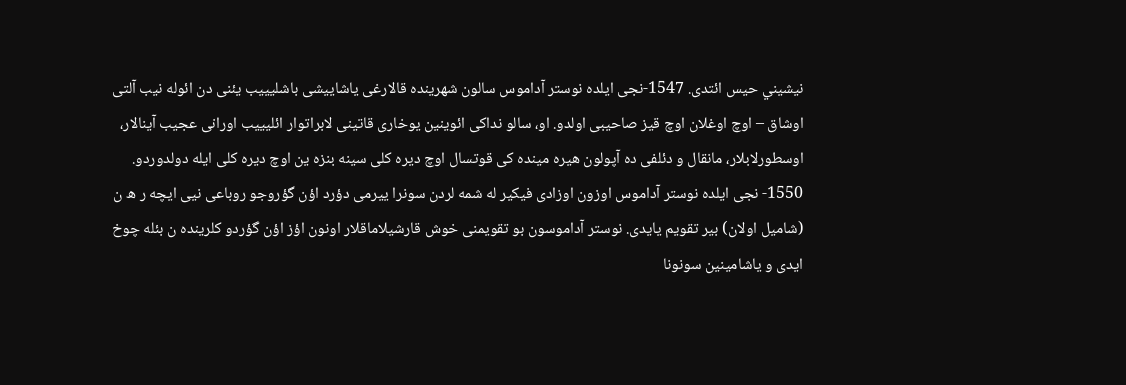نیشیني حیس ائتدی. 1547-نجی ایلده نوستر آداموس سالون شهرینده قالارغی یاشاييشی باشلیييب یئنی دن ائوله نيب آلتی اوشاق – اوچ اوغلان اوچ قیز صاحيبی اولدو. او، سالو نداکی ائوینین یوخاری قاتینی لابراتوار ائليییب اورانی عجیب آینالار، اوسطورلابلار، مانقال و دئلفی ده آپولون هیره مینده کی قوتسال اوچ ديره كلی سینه بنزه ین اوچ ديره كلی ایله دولدوردو. 1550- نجی ایلده نوستر آداموس اوزون اوزادی فیکیر له شمه لردن سونرا ییرمی دؤرد اؤن گؤروجو روباعی نیی ایچه ر ه ن (شامیل اولان) بیر تقویم یایدی. نوستر آداموسون بو تقویمنی خوش قارشیلاماقلار اونون اؤز اؤن گؤردو کلرینده ن بئله چوخ ایدی و یاشامینین سونونا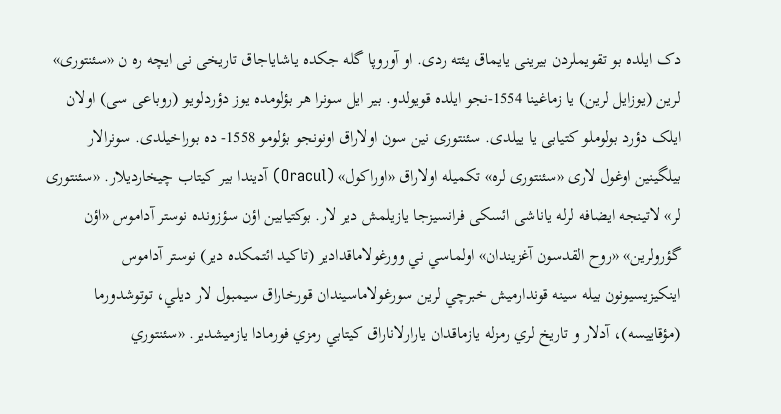دک ایلده بو تقویملردن بیرینی یایماق یئته ردی. او آوروپا گله جکده ياشاياجاق تاریخی نی ایچه ره ن «سئنتوری» لرین (یوزایل لرین) یا زماغینا 1554-نجو ایلده قویولدو. بیر ایل سونرا هر بؤلومده یوز دؤردلویو (روباعی سی) اولان ایلک دؤرد بولوملو کتیابی یا ییلدی. سئنتوری نین سون اولاراق اونونجو بؤلومو 1558- ده بوراخیلدی. سونرالار بیلگینین اوغول لاری «سئنتوری لره» تکميله اولاراق «اوراکول» (Oracul) آدیندا بیر کيتاب چیخاردیلار. «سئنتوری لر» لاتينجه ایضافه لرله یاناشی ائسکی فرانسیزجا یازیلمش دیر لار. بوکتیابین اؤن سؤزونده نوستر آداموس «اؤن گؤرولرين» «روح القدسون آغزيندان» اولماسي ني وورغولاماقدادير (تاكيد ائتمكده دير) نوستر آداموس اينكيزيسيونون بيله سينه قوندارميش خبرچي لرين سورغولاماسيندان قورخاراق سيمبول لار ديلي، توتوشدورما (مؤقاييسه)، آدلار و تاريخ لري رمزله يازماقدان يارارلاناراق كيتابي رمزي فورمادا يازميشدير. «سئنتوري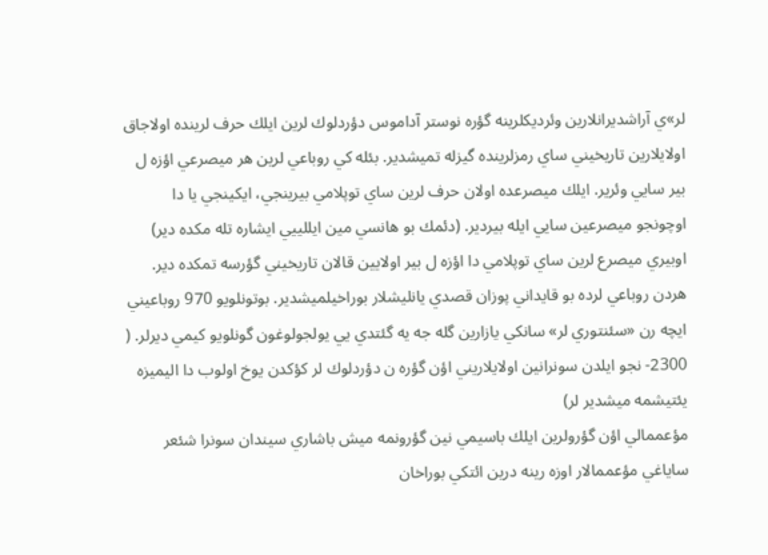لر»ي آراشديرانلارين وئرديكلرينه گؤره نوستر آداموس دؤردلوك لرين ايلك حرف لرينده اولاجاق اولايلارين تاريخيني ساي رمزلرينده گيزله تميشدير. بئله كي روباعي لرين هر ميصرعي اؤزه ل بير سايي وئرير. ايلك ميصرعده اولان حرف لرين ساي توپلامي بيرينجي، ايكينجي يا دا اوچونجو ميصرعين سايي ايله بيردير. (دئمك بو هانسي مين ايللييي ايشاره تله مكده دير) اوبيري ميصرع لرين ساي توپلامي دا اؤزه ل بير اولايين قالان تاريخيني گؤرسه تمكده دير. هردن روباعي لرده بو قايداني پوزان قصدي يانليشلار بوراخيلميشدير. بوتونلويو 970 روباعيني ايچه رن «سئنتوري لر» سانكي يازارين گله جه يه گئتدي يي يولجولوغون گونلويو كيمي ديرلر. ( 2300- نجو ايلدن سونرانين اولايلاريني اؤن گؤره ن دؤردلوك لر كؤكدن يوخ اولوب دا اليميزه يئتيشمه ميشدير لر)
مؤعممالي اؤن گؤرولرين ايلك باسيمي نين گؤرونمه ميش باشاري سيندان سونرا شئعر ساياغي مؤعممالار اوزه رينه درين ائتكي بوراخان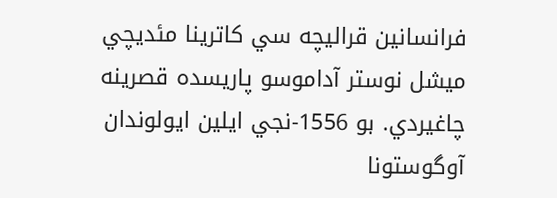فرانسانين قراليچه سي كاترينا مئديچي ميشل نوستر آداموسو پاريسده قصرينه چاغيردي. بو 1556-نجي ايلين ايولوندان آوگوستونا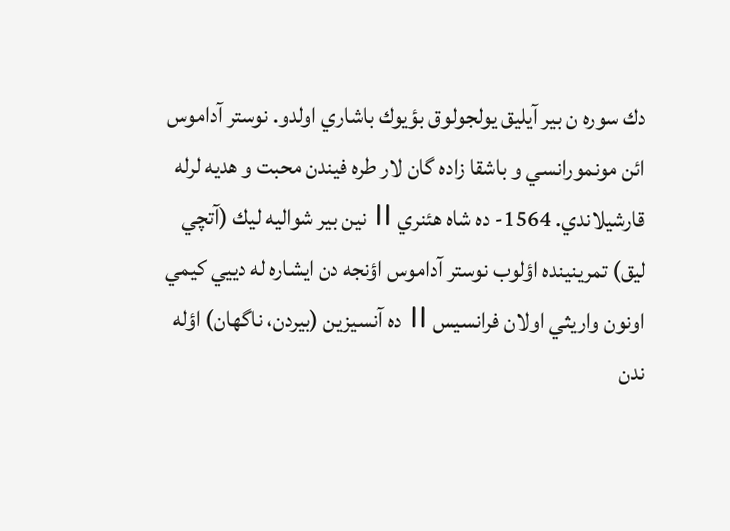دك سوره ن بير آيليق يولجولوق بؤيوك باشاري اولدو. نوستر آداموس ائن مونمورانسي و باشقا زاده گان لار طره فيندن محبت و هديه لرله قارشيلاندي. 1564- ده شاه هئنري II نين بير شواليه ليك (آتچي ليق) تمرينينده اؤلوب نوستر آداموس اؤنجه دن ايشاره له دييي كيمي اونون واريثي اولان فرانسيس II ده آنسيزين (بيردن، ناگهان) اؤله ندن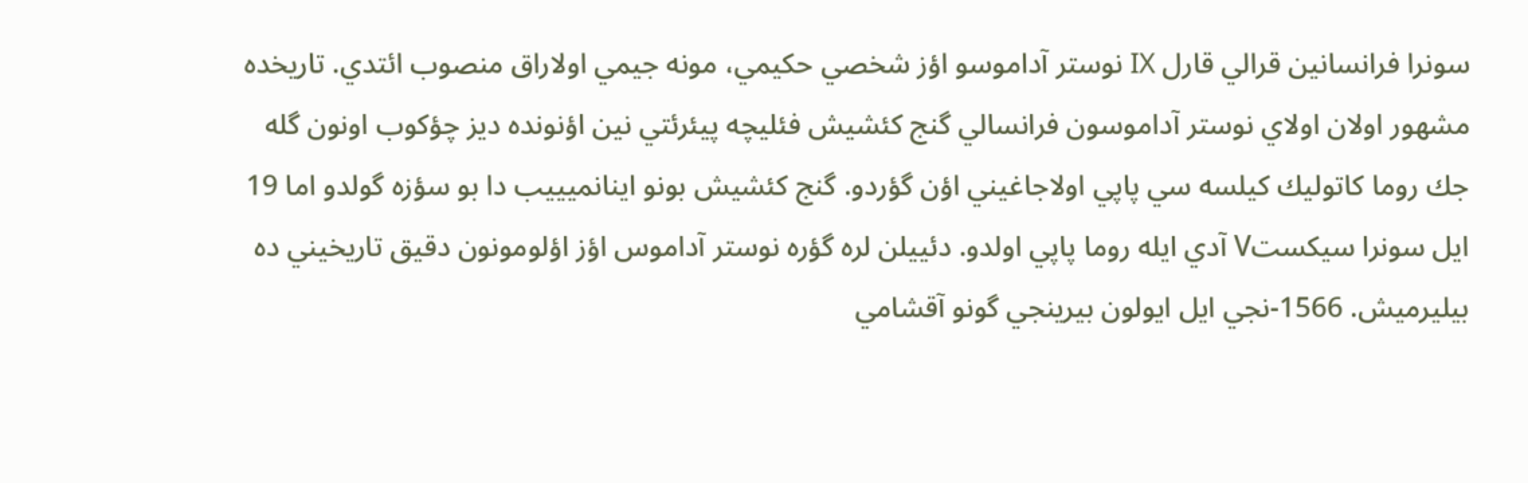سونرا فرانسانين قرالي قارل IX نوستر آداموسو اؤز شخصي حكيمي، مونه جيمي اولاراق منصوب ائتدي. تاريخده مشهور اولان اولاي نوستر آداموسون فرانسالي گنج كئشيش فئليچه پيئرئتي نين اؤنونده ديز چؤكوب اونون گله جك روما كاتوليك كيلسه سي پاپي اولاجاغيني اؤن گؤردو. گنج كئشيش بونو اينانميييب دا بو سؤزه گولدو اما 19 ايل سونرا سيكستV آدي ايله روما پاپي اولدو. دئييلن لره گؤره نوستر آداموس اؤز اؤلومونون دقيق تاريخيني ده بيليرميش. 1566-نجي ايل ايولون بيرينجي گونو آقشامي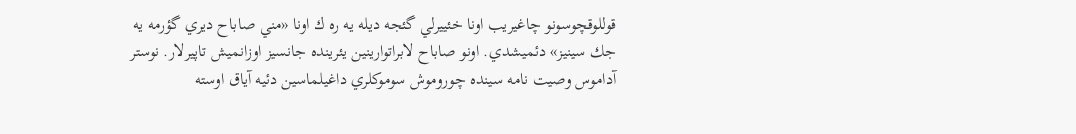قوللوقچوسونو چاغيريب اونا خئييرلي گئجه ديله يه ره ك اونا «مني صاباح ديري گؤرمه يه جك سينيز» دئميشدي. اونو صاباح لابراتوارينين يئرينده جانسيز اوزانميش تاپيرلار. نوستر آداموس وصيت نامه سينده چوروموش سوموكلري داغيلماسين دئيه آياق اوسته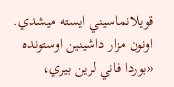قويلانماسيني ايسته ميشدي. اونون مزار داشينين اوستونده «بوردا فاني لرين بيري،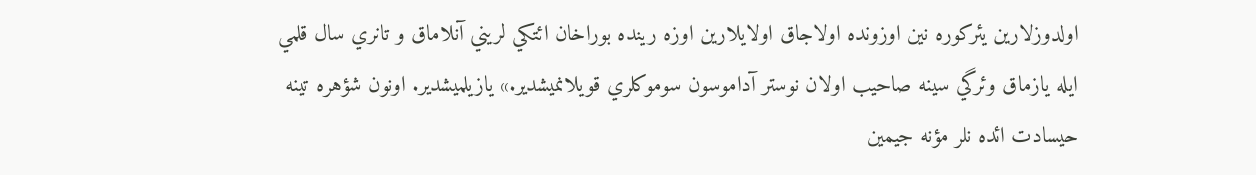اولدوزلارين يئركوره نين اوزونده اولاجاق اولايلارين اوزه رينده بوراخان ائتكي لريني آنلاماق و تانري سال قلمي ايله يازماق وئرگي سينه صاحيب اولان نوستر آداموسون سوموكلري قويلانميشدير.» يازيلميشدير. اونون شؤهره تينه حيسادت ائده نلر مؤنه جيمين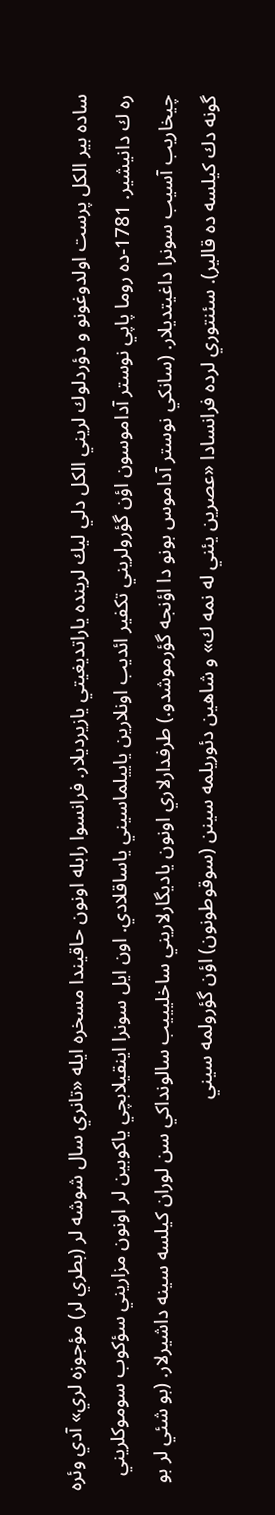ساده بير الكل پرست اولدوغونو و دؤردلوك لريني الكل دلي ليك لرينده ياراتديغيتي يازيرديلار. فرانسوا رابله اونون حاقيندا مسخره ايله «تانري سال شوشه لر (بطري لر) مؤجوزه لري» آدي وئره ره ك دانيشير. 1781-ده روما پاپي نوستر آداموسون اؤن گؤرولريني تكفير ائديب اونلارين ياييلماسيني ياساقلادي. اون ايل سونرا اينقيلابچي ياكوبين لر اونون مزاريني سؤكوب سوموكلريني چيخاريب آسيب سونرا داغيتديلار. (سانكي نوستر آداموس بونو دا اؤنجه گؤرموشدو.) طرفدارلاري اونون ياديگارلاريني ساخليييب سالونداكي سن لوران كيلسه سينه داشيرلار. (بو شئي لر بو گونه دك كيلسه ده قالير). سئنتوري لرده فرانسادا «عصرين يئني له نمه ك» و شاهين دئوريلمه سينن (سوقوطونون) اؤن گؤرولمه سيني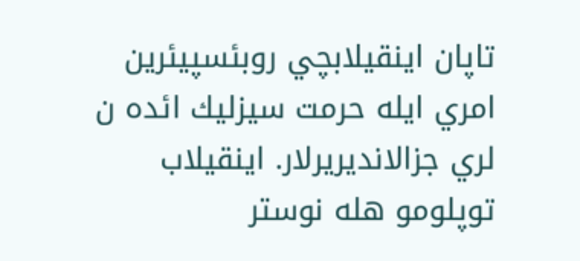تاپان اينقيلابچي روبئسپيئرين امري ايله حرمت سيزليك ائده ن لري جزالانديريرلار. اينقيلاب توپلومو هله نوستر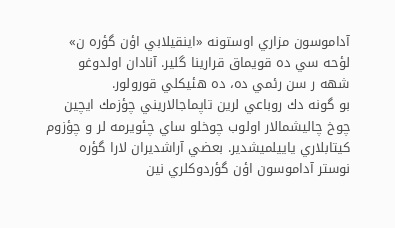آداموسون مزاري اوستونه «اينقيلابي اؤن گؤره ن» لؤحه سي ده قويماق قرارينا گلير. آنادان اولدوغو شهه ر سن رئمي ده، ده هئيكلي قورولور.
بو گونه دك روباعي لرين تاپماجالاريني چؤزمك ايچين چوخ چاليشمالار اولوب چوخلو ساي چئويرمه لر و چؤزوم كيتابلاري ياييلميشدير. بعضي آراشديران لارا گؤره نوستر آداموسون اؤن گؤردوكلري نين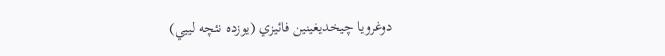دوغرويا چيخديغينين فائيزي (يوزده نئچه لييي)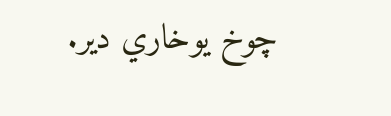چوخ يوخاري دير.